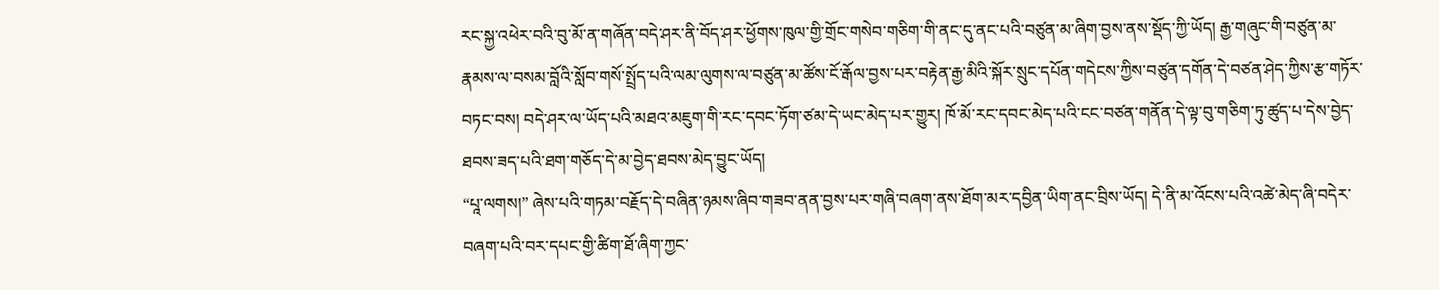རང་སྐྱ་འཕེར་བའི་བུ་མོ་ན་གཞོན་བདེ་ཤར་ནི་བོད་ཤར་ཕྱོགས་ཁུལ་གྱི་གྲོང་གསེབ་གཅིག་གི་ནང་དུ་ནང་པའི་བཙུན་མ་ཞིག་བྱས་ནས་སྡོད་ཀྱི་ཡོད། རྒྱ་གཞུང་གི་བཙུན་མ་རྣམས་ལ་བསམ་བློའི་སློབ་གསོ་སྤྲོད་པའི་ལམ་ལུགས་ལ་བཙུན་མ་ཚོས་ངོ་རྒོལ་བྱས་པར་བརྟེན་རྒྱ་མིའི་སྐོར་སྲུང་དཔོན་གདེངས་ཀྱིས་བཙུན་དགོན་དེ་བཙན་ཤེད་ཀྱིས་རྩ་གཏོར་བཏང་བས། བདེ་ཤར་ལ་ཡོད་པའི་མཐའ་མཇུག་གི་རང་དབང་ཏོག་ཙམ་དེ་ཡང་མེད་པར་གྱུར། ཁོ་མོ་རང་དབང་མེད་པའི་ངང་བཙན་གནོན་དེ་ལྟ་བུ་གཅིག་ཏུ་ཚུད་པ་དེས་བྱེད་ཐབས་ཟད་པའི་ཐག་གཅོད་དེ་མ་བྱེད་ཐབས་མེད་བྱུང་ཡོད།
“པཱ་ལགས།” ཞེས་པའི་གཏམ་བརྗོད་དེ་བཞིན་ཉམས་ཞིབ་གཟབ་ནན་བྱས་པར་གཞི་བཞག་ནས་ཐོག་མར་དབྱིན་ཡིག་ནང་བྲིས་ཡོད། དེ་ནི་མ་འོངས་པའི་འཚེ་མེད་ཞི་བདེར་བཞག་པའི་བར་དཔང་གྱི་ཚིག་ཐོ་ཞིག་ཀྱང་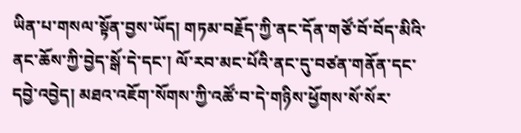ཡིན་པ་གསལ་སྟོན་བྱས་ཡོད། གཏམ་བརྗོད་ཀྱི་ནང་དོན་གཙོ་བོ་བོད་མིའི་ནང་ཆོས་ཀྱི་བྱེད་སྒོ་དེ་དང་། ལོ་རབ་མང་པོའི་ནང་དུ་བཙན་གནོན་དང་དབྱེ་འབྱེད། མཐའ་འཇོག་སོགས་ཀྱི་འཚོ་བ་དེ་གཉིས་ཕྱོགས་སོ་སོར་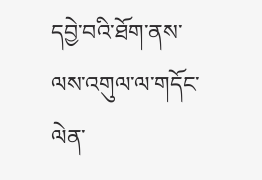དབྱེ་བའི་ཐོག་ནས་ལས་འགུལ་ལ་གདོང་ལེན་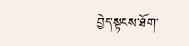བྱེད་སྟངས་ཐོག་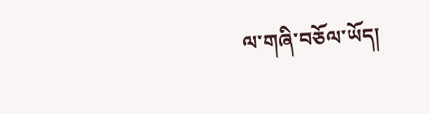ལ་གཞི་བཅོལ་ཡོད།